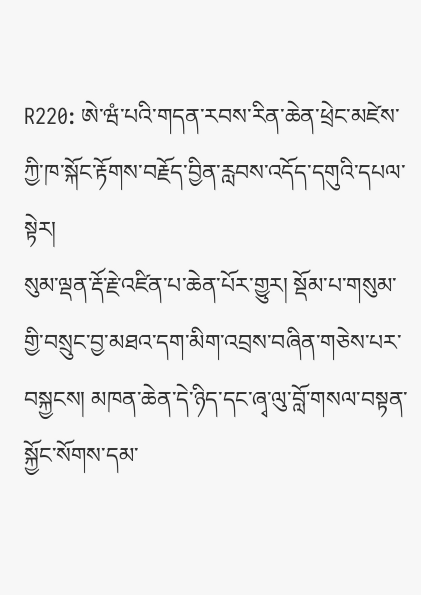R220: ཨེ་ཝཾ་པའི་གདན་རབས་རིན་ཆེན་ཕྲེང་མཛེས་ཀྱི་ཁ་སྐོང་རྟོགས་བརྗོད་བྱིན་རླབས་འདོད་དགུའི་དཔལ་སྟེར།
སུམ་ལྡན་རྡོ་རྗེ་འཛིན་པ་ཆེན་པོར་གྱུར། སྡོམ་པ་གསུམ་གྱི་བསྲུང་བྱ་མཐའ་དག་མིག་འབྲས་བཞིན་གཅེས་པར་བསྐྱངས། མཁན་ཆེན་དེ་ཉིད་དང་ཞྭ་ལུ་བློ་གསལ་བསྟན་སྐྱོང་སོགས་དམ་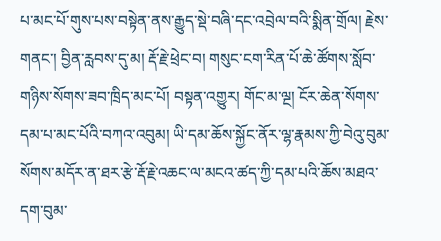པ་མང་པོ་གུས་པས་བསྟེན་ནས་རྒྱུད་སྡེ་བཞི་དང་འབྲེལ་བའི་སྨིན་གྲོལ། རྗེས་གནང་། བྱིན་རླབས་དུ་མ། རྡོ་རྗེ་ཕྲེང་བ། གསུང་ངག་རིན་པོ་ཆེ་ཚོགས་སློབ་གཉིས་སོགས་ཟབ་ཁྲིད་མང་པོ། བསྟན་འགྱུར། གོང་མ་ལྔ། ངོར་ཆེན་སོགས་དམ་པ་མང་པོའི་བཀའ་འབུམ། ཡི་དམ་ཆོས་སྐྱོང་ནོར་ལྷ་རྣམས་ཀྱི་བེའུ་བུམ་སོགས་མདོར་ན་ཐར་རྩེ་རྡོ་རྗེ་འཆང་ལ་མངའ་ཚད་ཀྱི་དམ་པའི་ཆོས་མཐའ་དག་བུམ་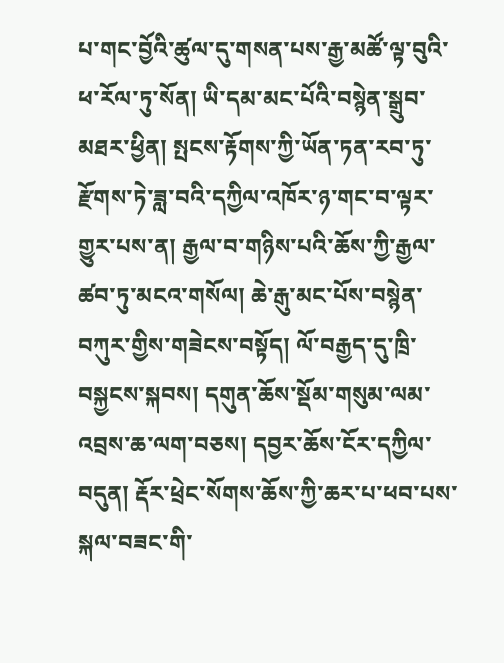པ་གང་བྱོའི་ཚུལ་དུ་གསན་པས་རྒྱ་མཚོ་ལྟ་བུའི་ཕ་རོལ་ཏུ་སོན། ཡི་དམ་མང་པོའི་བསྙེན་སྒྲུབ་མཐར་ཕྱིན། སྤངས་རྟོགས་ཀྱི་ཡོན་ཏན་རབ་ཏུ་རྫོགས་ཏེ་ཟླ་བའི་དཀྱིལ་འཁོར་ཉ་གང་བ་ལྟར་གྱུར་པས་ན། རྒྱལ་བ་གཉིས་པའི་ཆོས་ཀྱི་རྒྱལ་ཚབ་ཏུ་མངའ་གསོལ། ཆེ་རྒུ་མང་པོས་བསྙེན་བཀུར་གྱིས་གཟེངས་བསྟོད། ལོ་བརྒྱད་དུ་ཁྲི་བསྐྱངས་སྐབས། དགུན་ཆོས་སྡོམ་གསུམ་ལམ་འབྲས་ཆ་ལག་བཅས། དབྱར་ཆོས་ངོར་དཀྱིལ་བདུན། རྡོར་ཕྲེང་སོགས་ཆོས་ཀྱི་ཆར་པ་ཕབ་པས་སྐལ་བཟང་གི་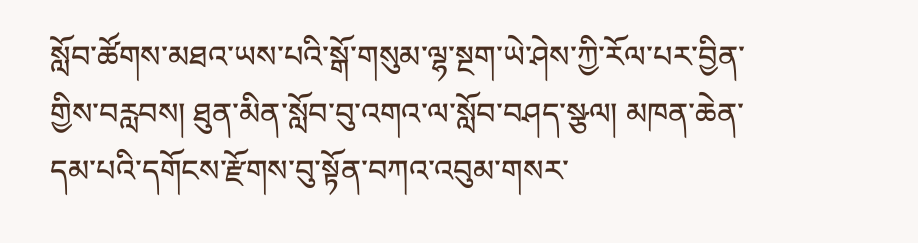སློབ་ཚོགས་མཐའ་ཡས་པའི་སྒོ་གསུམ་ལྷ་སྔག་ཡེ་ཤེས་ཀྱི་རོལ་པར་བྱིན་གྱིས་བརླབས། ཐུན་མིན་སློབ་བུ་འགའ་ལ་སློབ་བཤད་སྩལ། མཁན་ཆེན་དམ་པའི་དགོངས་རྫོགས་བུ་སྟོན་བཀའ་འབུམ་གསར་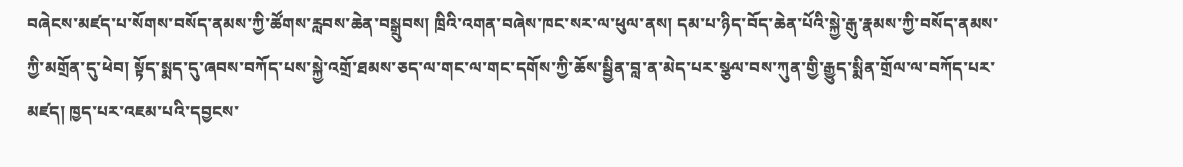བཞེངས་མཛད་པ་སོགས་བསོད་ནམས་ཀྱི་ཚོགས་རླབས་ཆེན་བསྒྲུབས། ཁྲིའི་འགན་བཞེས་ཁང་སར་ལ་ཕུལ་ནས། དམ་པ་ཉིད་བོད་ཆེན་པོའི་སྐྱེ་རྒུ་རྣམས་ཀྱི་བསོད་ནམས་ཀྱི་མགྲོན་དུ་ཕེབ། སྟོད་སྨད་དུ་ཞབས་བཀོད་པས་སྐྱེ་འགྲོ་ཐམས་ཅད་ལ་གང་ལ་གང་དགོས་ཀྱི་ཆོས་སྦྱིན་བླ་ན་མེད་པར་སྩལ་བས་ཀུན་གྱི་རྒྱུད་སྨིན་གྲོལ་ལ་བཀོད་པར་མཛད། ཁྱད་པར་འཇམ་པའི་དབྱངས་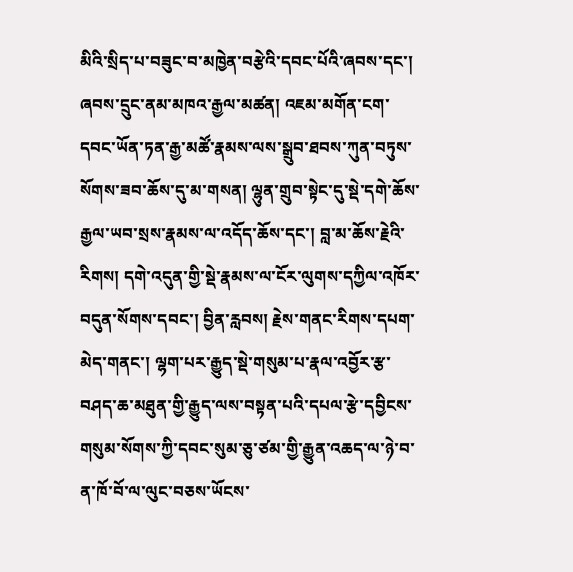མིའི་སྲིད་པ་བཟུང་བ་མཁྱེན་བརྩེའི་དབང་པོའི་ཞབས་དང་། ཞབས་དྲུང་ནམ་མཁའ་རྒྱལ་མཚན། འཇམ་མགོན་ངག་དབང་ཡོན་ཏན་རྒྱ་མཚོ་རྣམས་ལས་སྒྲུབ་ཐབས་ཀུན་བཏུས་སོགས་ཟབ་ཆོས་དུ་མ་གསན། ལྷུན་གྲུབ་སྟེང་དུ་སྡེ་དགེ་ཆོས་རྒྱལ་ཡབ་སྲས་རྣམས་ལ་འདོད་ཆོས་དང་། བླ་མ་ཆོས་རྗེའི་རིགས། དགེ་འདུན་གྱི་སྡེ་རྣམས་ལ་ངོར་ལུགས་དཀྱིལ་འཁོར་བདུན་སོགས་དབང་། བྱིན་རླབས། རྗེས་གནང་རིགས་དཔག་མེད་གནང་། ལྷག་པར་རྒྱུད་སྡེ་གསུམ་པ་རྣལ་འབྱོར་རྩ་བཤད་ཆ་མཐུན་གྱི་རྒྱུད་ལས་བསྟན་པའི་དཔལ་རྩེ་དབྱིངས་གསུམ་སོགས་ཀྱི་དབང་སུམ་ཅུ་ཙམ་གྱི་རྒྱུན་འཆད་ལ་ཉེ་བ་ན་ཁོ་བོ་ལ་ལུང་བཅས་ཡོངས་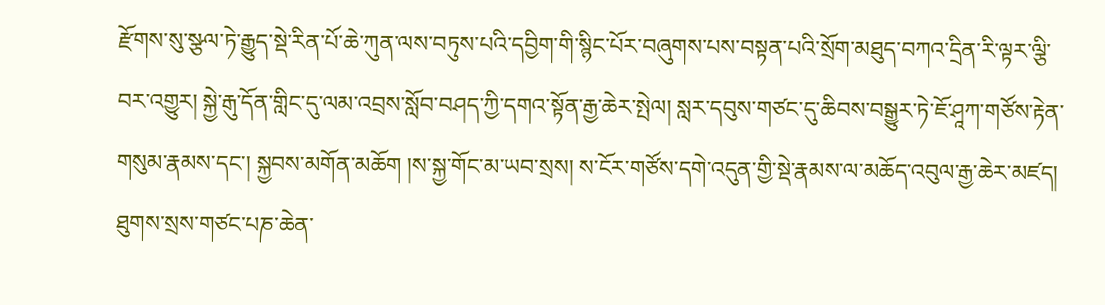རྫོགས་སུ་སྩལ་ཏེ་རྒྱུད་སྡེ་རིན་པོ་ཆེ་ཀུན་ལས་བཏུས་པའི་དབྱིག་གི་སྙིང་པོར་བཞུགས་པས་བསྟན་པའི་སྲོག་མཐུད་བཀའ་དྲིན་རི་ལྟར་ལྕི་བར་འགྱུར། སྐྱེ་རྒུ་དོན་གླིང་དུ་ལམ་འབྲས་སློབ་བཤད་ཀྱི་དགའ་སྟོན་རྒྱ་ཆེར་སྤེལ། སླར་དབུས་གཙང་དུ་ཆིབས་བསྒྱུར་ཏེ་ཇོ་ཤཱཀ་གཙོས་རྟེན་གསུམ་རྣམས་དང་། སྐྱབས་མགོན་མཆོག །ས་སྐྱ་གོང་མ་ཡབ་སྲས། ས་ངོར་གཙོས་དགེ་འདུན་གྱི་སྡེ་རྣམས་ལ་མཆོད་འབུལ་རྒྱ་ཆེར་མཛད། ཐུགས་སྲས་གཙང་པཎ་ཆེན་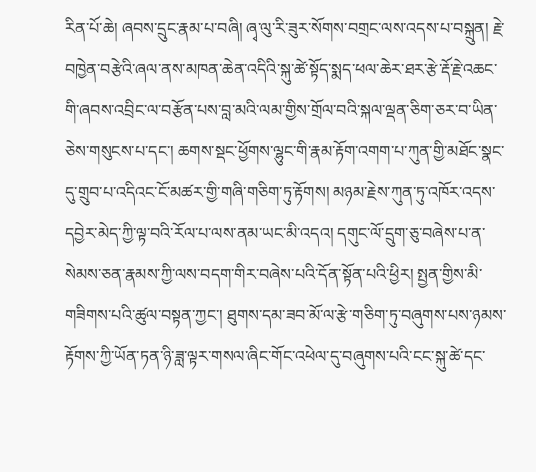རིན་པོ་ཆེ། ཞབས་དྲུང་རྣམ་པ་བཞི། ཞྭ་ལུ་རི་ཟུར་སོགས་བགྲང་ལས་འདས་པ་བསྐྲུན། རྗེ་བཁྱེན་བརྩེའི་ཞལ་ནས་མཁན་ཆེན་འདིའི་སྐུ་ཚེ་སྟོད་སྨད་ཕལ་ཆེར་ཐར་རྩེ་རྡོ་རྗེ་འཆང་གི་ཞབས་འབྲིང་ལ་བརྩོན་པས་བླ་མའི་ལམ་གྱིས་གྲོལ་བའི་སྐལ་ལྡན་ཅིག་ཅར་བ་ཡིན་ཅེས་གསུངས་པ་དང་། ཆགས་སྡང་ཕྱོགས་ལྷུང་གི་རྣམ་རྟོག་འགག་པ་ཀུན་གྱི་མཐོང་སྣང་དུ་གྲུབ་པ་འདིའང་ངོ་མཚར་གྱི་གཞི་གཅིག་ཏུ་རྟོགས། མཉམ་རྗེས་ཀུན་ཏུ་འཁོར་འདས་དབྱེར་མེད་ཀྱི་ལྟ་བའི་རོལ་པ་ལས་ནམ་ཡང་མི་འདའ། དགུང་ལོ་དྲུག་ཅུ་བཞེས་པ་ན་སེམས་ཅན་རྣམས་ཀྱི་ལས་བདག་གིར་བཞེས་པའི་དོན་སྟོན་པའི་ཕྱིར། སྤྱན་གྱིས་མི་གཟིགས་པའི་ཚུལ་བསྟན་ཀྱང་། ཐུགས་དམ་ཟབ་མོ་ལ་རྩེ་གཅིག་ཏུ་བཞུགས་པས་ཉམས་རྟོགས་ཀྱི་ཡོན་ཏན་ཉི་ཟླ་ལྟར་གསལ་ཞིང་གོང་འཕེལ་དུ་བཞུགས་པའི་ངང་སྐུ་ཚེ་དང་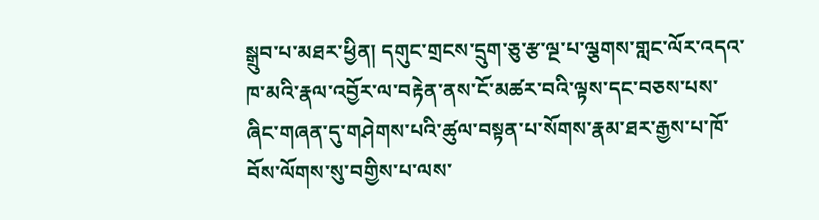སྒྲུབ་པ་མཐར་ཕྱིན། དགུང་གྲངས་དྲུག་ཅུ་རྩ་ལྔ་པ་ལྕགས་གླང་ལོར་འདའ་ཁ་མའི་རྣལ་འབྱོར་ལ་བརྟེན་ནས་ངོ་མཚར་བའི་ལྟས་དང་བཅས་པས་ཞིང་གཞན་དུ་གཤེགས་པའི་ཚུལ་བསྟན་པ་སོགས་རྣམ་ཐར་རྒྱས་པ་ཁོ་བོས་ལོགས་སུ་བགྱིས་པ་ལས་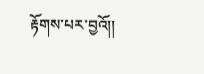རྟོགས་པར་བྱའོ།།